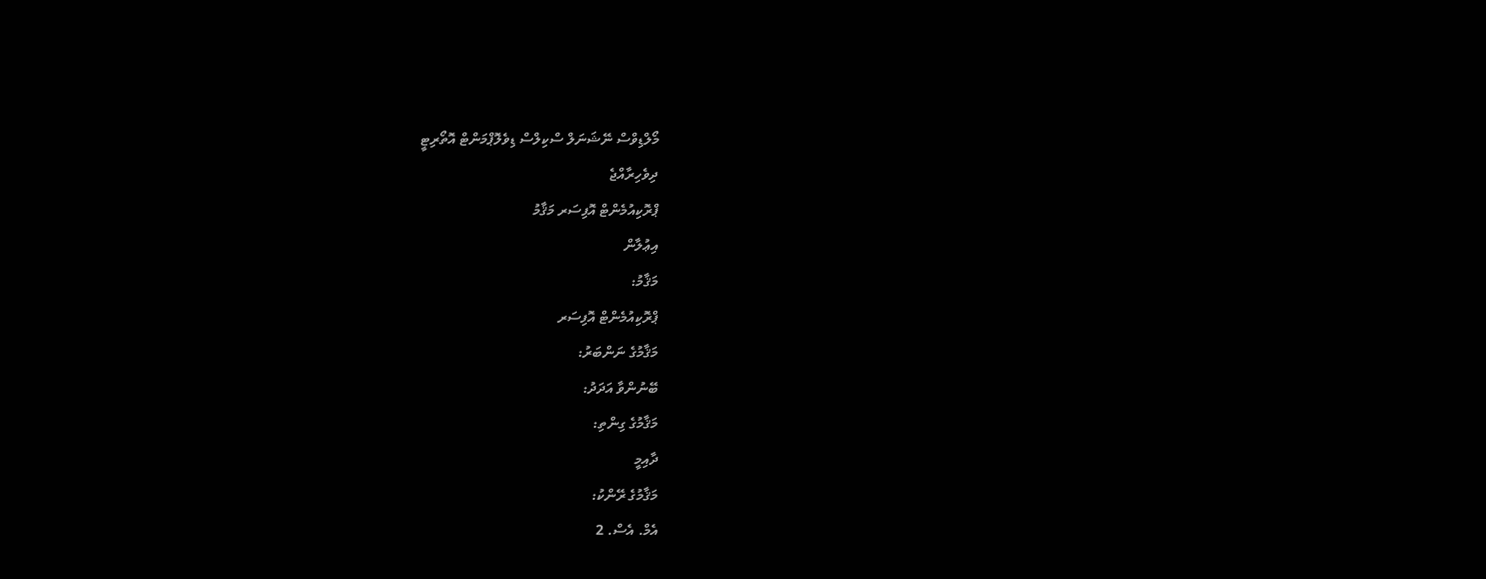މޯލްޑިވްސް ނޭޝަނަލް ސްކިލްސް ޑިވެލޮޕްމަންޓް އޮތޯރިޓީ
ދިވެހިރާއްޖެ
ޕްރޮކިއުމެންޓް އޮފިސަރ މަޤާމު
އިޢުލާން
މަޤާމު:
ޕްރޮކިއުމެންޓް އޮފިސަރ
މަޤާމުގެ ނަންބަރު:
ބޭނުންވާ އަދަދު:
މަޤާމުގެ ގިންތި:
ދާއިމީ
މަޤާމުގެ ރޭންކު:
އެމް. އެސް. 2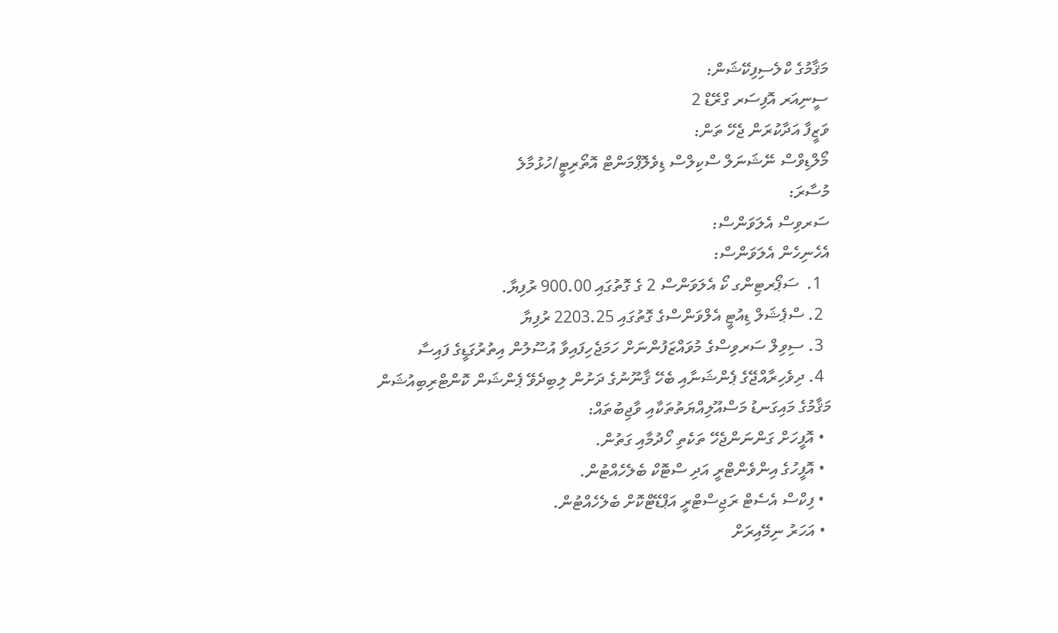މަޤާމުގެ ކްލެސިފިކޭޝަން:
ސީނިއަރ އޮފިސަރ ގްރޭޑް 2
ވަޒީފާ އަދާކުރަން ޖެހޭ ތަން:
މޯލްޑިވްސް ނޭޝަނަލް ސްކިލްސް ޑިވެލޮޕްމަންޓް އޮތޯރިޓީ/ހުޅުމާލެ
މުސާރަ:
ސަރވިސް އެލަވަންސް:
އެހެނިހެން އެލަވަންސް:
  1.  ސަޕޯރޓިންގ ކޯ އެލަވަންސް 2 ގެ ގޮތުގައި 900.00 ރުފިޔާ.
  2. ސްޕެޝަލް ޑިއުޓީ އެލްވަންސްގެ ގޮތުގައި 2203.25 ރުފިޔާ
  3. ސިވިލް ސަރވިސްގެ މުވައްޒަފުންނަށް ހަމަޖެހިފައިވާ އުސޫލުން އިތުރުގަޑީގެ ފައިސާ
  4. ދިވެހިރާއްޖޭގެ ޕެންޝަނާއި ބެހޭ ޤާނޫނުގެ ދަށުން ލިބިދެވޭ ޕެންޝަން ކޮންޓްރިބިއުޝަން
މަޤާމުގެ މައިގަނޑު މަސްއޫލިއްޔަތުތަކާއި ވާޖިބުތައް:
  • އޮފީހަށް ގަންނަންޖެހޭ ތަކެތި ހޯދުމާއި ގަތުން.
  • އޮފީހުގެ އިންވެންޓްރީ އަދި ސްޓޮކް ބެލެހެއްޓުން.
  • ފިކްސް އެސެޓް ރަޖިސްޓްރީ އަޕްޑޭޓްކޮށް ބެލެހެއްޓުން.
  • އަހަރު ނިމޭއިރަށް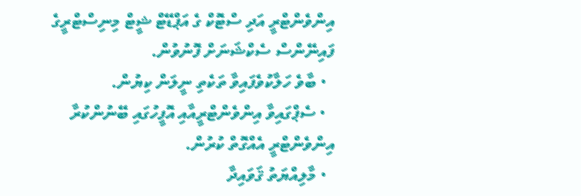އިންވެންޓްރީ އަދި ސްޓޮކް ގެ އަޕްޑޭޓް ޝީޓް މިނިސްޓްރީގެ ފައިނޭންސް ސެކްޝަނަށް ފޮނުވުން.
  • ބާވެ ހަލާކުވެފައިވާ ތަކެތި ނީލަން ކިޔުން.
  • ސެޕްގައިވާ އިންވެންޓްރީއާއި އޮފީހުގައި ބޭނުންކުރާ އިންވެންޓްރީ އެއްގޮތް ކުރުން.
  • މާލިއްޔަތު ޤަވައިދާ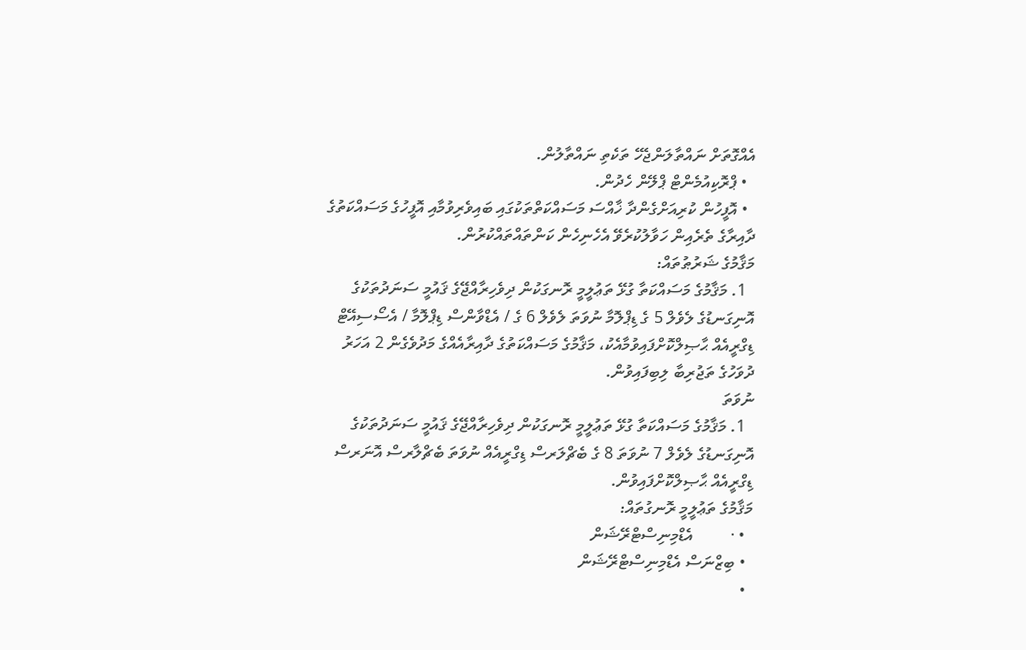އެއްގޮތަށް ނައްތާލަންޖެހޭ ތަކެތި ނައްތާލުން.
  • ޕްރޮކިއުމެންޓް ޕްލޭން ހެދުން.
  • އޮފީހުން ކުރިއަށްގެންދާ ޚާއްސަ މަސައްކަތްތަކުގައި ބައިވެރިވުމާއި އޮފީހުގެ މަސައްކަތުގެ ދާއިރާގެ ތެރެއިން ހަވާލުކުރެވޭ އެހެނިހެން ކަންތައްތައްކުރުން.
މަޤާމުގެ ޝަރުޠުތައް:
  1. މަޤާމުގެ މަސައްކަތާ ގުޅޭ ތަޢުލީމީ ރޮނގަކުން ދިވެހިރާއްޖޭގެ ޤައުމީ ސަނަދުތަކުގެ އޮނިގަނޑުގެ ލެވެލް 5 ގެ ޑިޕްލޮމާ ނުވަތަ ލެވެލް 6 ގެ / އެޑްވާންސް ޑިޕްލޮމާ / އެސޯސިއޭޓް ޑިގްރީއެއް ޙާޞިލްކޮށްފައިވުމާއެކު، މަޤާމުގެ މަސައްކަތުގެ ދާއިރާއެއްގެ މަދުވެގެން 2 އަހަރު ދުވަހުގެ ތަޖުރިބާ ލިބިފައިވުން.
ނުވަތަ
  1. މަޤާމުގެ މަސައްކަތާ ގުޅޭ ތަޢުލީމީ ރޮނގަކުން ދިވެހިރާއްޖޭގެ ޤައުމީ ސަނަދުތަކުގެ އޮނިގަނޑުގެ ލެވެލް 7 ނުވަތަ 8 ގެ ބެޗްލަރސް ޑިގްރީއެއް ނުވަތަ ބެޗްލާރސް އޮނަރސް ޑިގްރީއެއް ޙާޞިލްކޮށްފައިވުން.
މަޤާމުގެ ތަޢުލީމީ ރޮނގުތައް:
  • ·         އެޑްމިނިސްޓްރޭޝަން
  • ބިޒްނަސް އެޑްމިނިސްޓްރޭޝަން
  •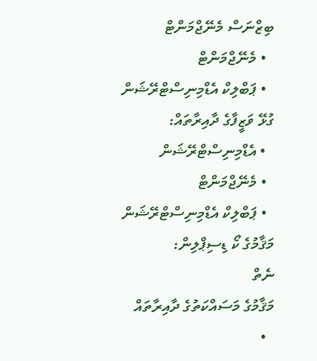ބިޒްނަސް މެނޭޖްމަންޓް
  • މެނޭޖްމަންޓް
  • ޕަބްލިކް އެޑްމިނިސްޓްރޭޝަން
ގުޅޭ ވަޒީފާގެ ދާއިރާތައް:
  • އެޑްމިނިސްޓްރޭޝަން
  • މެނޭޖްމަންޓް
  • ޕަބްލިކް އެޑްމިނިސްޓްރޭޝަން
މަޤާމުގެ ކޯ ޑިސިޕްލިން:
ނެތް
މަޤާމުގެ މަސައްކަތުގެ ދާއިރާތައް
  •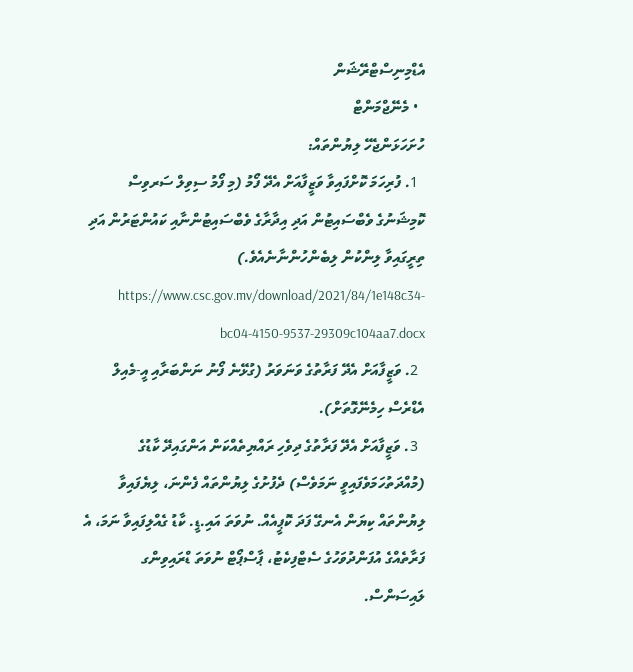އެޑްމިނިސްޓްރޭޝަން
  • މެނޭޖްމަންޓް
ހުށަހަޅަންޖެހޭ ލިޔުންތައް:
  1. ފުރިހަމަ ކޮށްފައިވާ ވަޒީފާއަށް އެދޭ ފޯމު (މި ފޯމު ސިވިލް ސަރވިސް ކޮމިޝަނުގެ ވެބްސައިޓުން އަދި އިދާރާގެ ވެބްސައިޓުންނާއި ކައުންޓަރުން އަދި ތިރީގައިވާ ލިންކުން ލިބެންހުންނާނެއެވެ.)  https://www.csc.gov.mv/download/2021/84/1e148c34-bc04-4150-9537-29309c104aa7.docx
  2. ވަޒީފާއަށް އެދޭ ފަރާތުގެ ވަނަވަރު (ގުޅޭނެ ފޯނު ނަންބަރާއި އީ-މެއިލް އެޑްރެސް ހިމެނޭގޮތަށް).
  3. ވަޒީފާއަށް އެދޭ ފަރާތުގެ ދިވެހި ރައްޔިތެއްކަން އަންގައިދޭ ކާޑުގެ (މުއްދަތުހަމަވެފައިވީ ނަމަވެސް) ދެފުށުގެ ލިޔުންތައް ފެންނަ، ލިޔެފައިވާ ލިޔުންތައް ކިޔަން އެނގޭ ފަދަ ކޮޕީއެއް. ނުވަތަ އައި.ޑީ. ކާޑު ގެއްލިފައިވާ ނަމަ، އެ ފަރާތެއްގެ އުފަންދުވަހުގެ ސެޓްފިކެޓު، ޕާސްޕޯޓް ނުވަތަ ޑްރައިވިންގ ލައިސަންސް.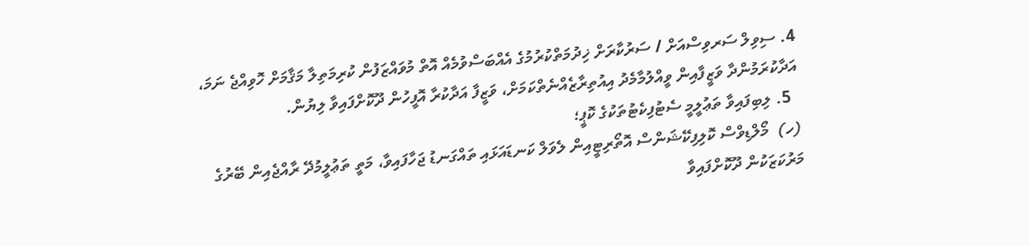4. ސިވިލް ސަރވިސްއަށް / ސަރުކާރަށް ޚިދުމަތްކުރުމުގެ އެއްބަސްވުމެއް އޮތް މުވައްޒަފުން ކުރިމަތިލާ މަޤާމަށް ހޮވިއްޖެ ނަމަ، އަދާކުރަމުންދާ ވަޒީފާއިން ވީއްލުމާމެދު އިއުތިރާޒެއްނެތްކަމަށް، ވަޒީފާ އަދާކުރާ އޮފީހުން ދޫކޮށްފައިވާ ލިޔުން.
  5. ލިބިފައިވާ ތަޢުލީމީ ސެޓުފިކެޓުތަކުގެ ކޮޕީ؛
(ހ)  މޯލްޑިވްސް ކޮލިފިކޭޝަންސް އޮތޯރިޓީއިން ލެވަލް ކަނޑައަޅައި ތައްގަނޑު ޖަހާފައިވާ، މަތީ ތަޢުލީމުދޭ ރާއްޖެއިން ބޭރުގެ މަރުކަޒަކުން ދޫކޮށްފައިވާ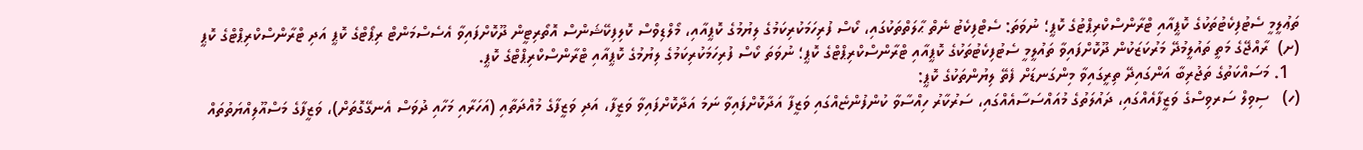ތަޢުލީމީ ސެޓުފިކެޓުތަކުގެ ކޮޕީއާއި ޓްރާންސްކްރިޕްޓުގެ ކޮޕީ؛ ނުވަތަ: ސެޓްފިކެޓު ނެތް ޙާލަތްތަކުގައި، ކޯސް ފުރިހަމަކުރިކަމުގެ ލިޔުމުގެ ކޮޕީއާއި، މޯލްޑިވްސް ކޮލިފިކޭޝަންސް އޮތޯރިޓީން ދޫކޮށްފައިވާ އެސެސްމަންޓް ރިޕޯޓްގެ ކޮޕީ އަދި ޓްރާންސްކްރިޕްޓްގެ ކޮޕީ
(ށ)  ރާއްޖޭގެ މަތީ ތައުލީމުދޭ މަރުކަޒަކުން ދޫކޮށްފައިވާ ތައުލީމީ ސެޓުފިކެޓުތަކުގެ ކޮޕީއާއި ޓްރާންސްކްރިޕްޓްގެ ކޮޕީ؛ ނުވަތަ ކޯސް ފުރިހަމަކުރިކަމުގެ ލިޔުމުގެ ކޮޕީއާއި ޓްރާންސްކްރިޕްޓްގެ ކޮޕީ.
  1. މަސައްކަތުގެ ތަޖުރިބާ އަންގައިދޭ ތިރީގައިވާ މިންގަނޑަށް ފެތޭ ލިޔުންތަކުގެ ކޮޕީ:
(ހ)   ސިވިލް ސަރވިސްގެ ވަޒީފާއެއްގައި، ދައުލަތުގެ މުއައްސަސާއެއްގައި، ސަރުކާރު ހިއްސާވާ ކުންފުންޏެއްގައި ވަޒީފާ އަދާކޮށްފައިވާ ނަމަ އަދާކޮށްފައިވާ ވަޒީފާ، އަދި ވަޒީފާގެ މުއްދަތާއި (އަހަރާއި މަހާއި ދުވަސް އެނގޭގޮތަށް)، ވަޒީފާގެ މަސްއޫލިއްޔަތުތައް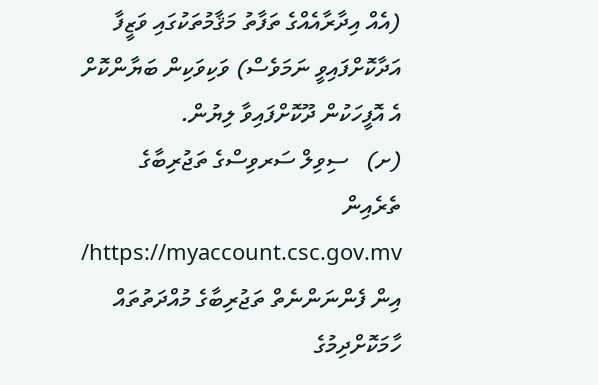(އެއް އިދާރާއެއްގެ ތަފާތު މަޤާމުތަކުގައި ވަޒީފާ އަދާކޮށްފައިވީ ނަމަވެސް) ވަކިވަކިން ބަޔާންކޮށް އެ އޮފީހަކުން ދޫކޮށްފައިވާ ލިޔުން.
(ށ)   ސިވިލް ސަރވިސްގެ ތަޖުރިބާގެ ތެރެއިން https://myaccount.csc.gov.mv/ އިން ފެންނަންނެތް ތަޖުރިބާގެ މުއްދަތުތައް ހާމަކޮށްދިމުގެ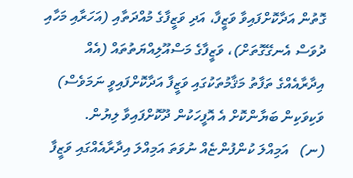ގޮތުން އަދާކޮށްފައިވާ ވަޒީފާ، އަދި ވަޒީފާގެ މުއްދަތާއި (އަހަރާއި މަހާއި ދުވަސް އެނގޭގޮތަށް)، ވަޒީފާގެ މަސްއޫލިއްޔަތުތައް (އެއް އިދާރާއެއްގެ ތަފާތު މަޤާމުތަކުގައި ވަޒީފާ އަދާކޮށްފައިވީ ނަމަވެސް) ވަކިވަކިން ބަޔާންކޮށް އެ އޮފީހަކުން ދޫކޮށްފައިވާ ލިޔުން.
(ނ)   އަމިއްލަ ކުންފުންޏެއް ނުވަތަ އަމިއްލަ އިދާރާއެއްގައި ވަޒީފާ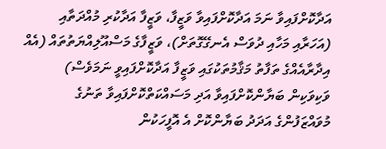އަދާކޮށްފައިވާ ނަމަ އަދާކޮށްފައިވާ ވަޒީފާ، ވަޒީފާ އަދާކުރި މުއްދަތާއި (އަހަރާއި މަހާއި ދުވަސް އެނގޭގޮތަށް)، ވަޒީފާގެ މަސްއޫލިއްޔަތުތައް (އެއް އިދާރާއެއްގެ ތަފާތު މަޤާމުތަކުގައި ވަޒީފާ އަދާކޮށްފައިވީ ނަމަވެސް) ވަކިވަކިން ބަޔާންކޮށްފައިވާ އަދި މަސައްކަތްކޮށްފައިވާ ތަނުގެ މުވައްޒަފުންގެ އަދަދު ބަޔާންކޮށް އެ އޮފީހަކުން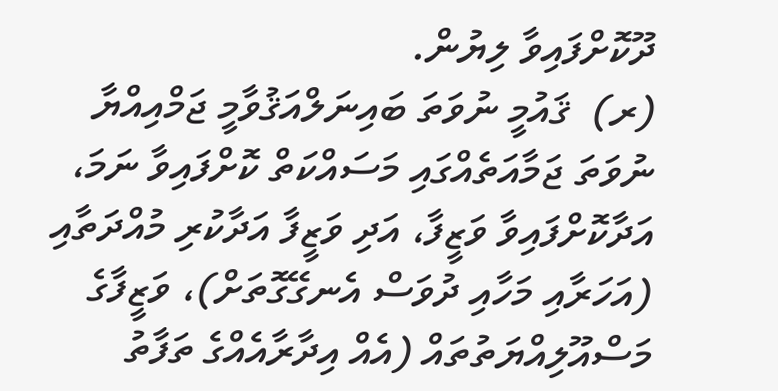ދޫކޮށްފައިވާ ލިޔުން.
(ރ)  ޤައުމީ ނުވަތަ ބައިނަލްއަޤުވާމީ ޖަމްއިއްޔާ ނުވަތަ ޖަމާއަތެއްގައި މަސައްކަތް ކޮށްފައިވާ ނަމަ، އަދާކޮށްފައިވާ ވަޒީފާ، އަދި ވަޒީފާ އަދާކުރި މުއްދަތާއި (އަހަރާއި މަހާއި ދުވަސް އެނގޭގޮތަށް)، ވަޒީފާގެ މަސްއޫލިއްޔަތުތައް (އެއް އިދާރާއެއްގެ ތަފާތު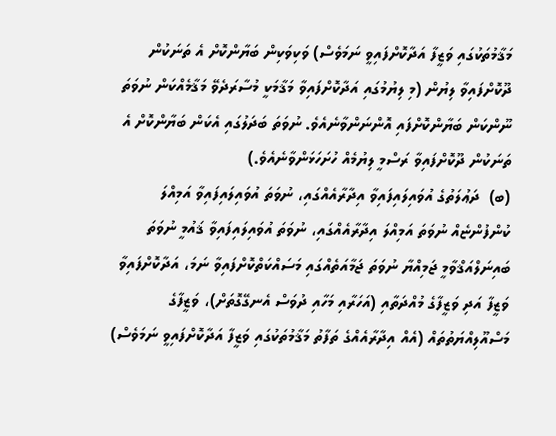މަޤާމުތަކުގައި ވަޒީފާ އަދާކޮށްފައިވީ ނަމަވެސް) ވަކިވަކިން ބަޔާންކޮށް އެ ތަނަކުން ދޫކޮށްފައިވާ ލިޔުން (މި ލިޔުމުގައި އަދާކޮށްފައިވާ މަޤާމަކީ މުސާރަދެވޭ މަޤާމެއްކަން ނުވަތަ ނޫންކަން ބަޔާންކޮށްފައި އޮންނަންވާނެއެވެ. ނުވަތަ ބަދަލުގައި އެކަން ބަޔާންކޮށް އެ ތަނަކުން ދޫކޮށްފައިވާ ރަސްމީ ލިޔުމެއް ހުށަހަޅަންވާނެއެވެ.)
(ބ)  ދަޢުލަތުގެ އުވައިލައިފައިވާ އިދާރާއެއްގައި، ނުވަތަ އުވައިލައިފައިވާ އަމިއްލަ ކުންފުންޏެއް ނުވަތަ އަމިއްލަ އިދާރާއެއްގައި، ނުވަތަ އުވައިލައިފައިވާ ޤައުމީ ނުވަތަ ބައިނަލްއަޤްވާމީ ޖަމިއްޔާ ނުވަތަ ޖަމާއަތެއްގައި މަސައްކަތްކޮށްފައިވާ ނަމަ، އަދާކޮށްފައިވާ ވަޒީފާ އަދި ވަޒީފާގެ މުއްދަތާއި (އަހަރާއި މަހާއި ދުވަސް އެނގޭގޮތަށް)، ވަޒީފާގެ މަސްއޫލިއްޔަތުތައް (އެއް އިދާރާއެއްގެ ތަފާތު މަޤާމުތަކުގައި ވަޒީފާ އަދާކޮށްފައިވީ ނަމަވެސް)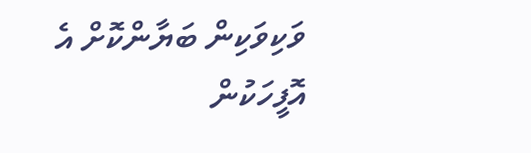ވަކިވަކިން ބަޔާންކޮށް އެ އޮފީހަކުން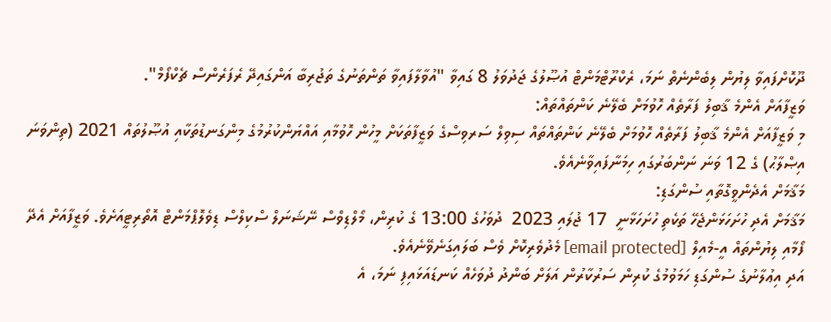ދޫކޮށްފައިވާ ލިޔުން ލިބެންނެތް ނަމަ، ރެކްރޫޓްމަންޓް އުޞޫލުގެ ޖަދުވަލު 8 ގައިވާ "އުވާލާފައިވާ ތަންތަނުގެ ތަޖުރިބާ އަންގައިދޭ ރެފަރެންސް ޗެކްފޯމް".
ވަޒީފާއަށް އެންމެ ޤާބިލު ފަރާތެއް ހޮވުމަށް ބެލޭނެ ކަންތައްތައް:
މި ވަޒީފާއަށް އެންމެ ޤާބިލު ފަރާތެއް ހޮވުމަށް ބެލޭނެ ކަންތައްތައް ސިވިލް ސަރވިސްގެ ވަޒީފާތަކަށް މީހުން ހޮވުމާއި އައްޔަންކުރުމުގެ މިންގަނޑުތަކާއި އުޞޫލުތައް 2021 (ތިންވަނަ އިޞްލާޙު) ގެ 12 ވަނަ ނަންބަރުގައި ހިމަނާފައިވާނެއެވެ.
މަޤާމަށް އެދެންވީގޮތާއި ސުންގަޑި:
މަޤާމަށް އެދި ހުށަހަޅަންޖެހޭ ތަކެތި ހުށަހަޅާނީ  17 ޖުލައި 2023  ދުވަހުގެ 13:00 ގެ ކުރިން، މޯލްޑިވްސް ނޭޝަނަލް ސްކިލްސް ޑިވެލޮޕްމަންޓް އޮތޯރިޓީއަށެވެ. ވަޒީފާއަށް އެދޭ ފޯމާއި ލިޔުންތައް އީ-މެއިލް [email protected] މެދުވެރިކޮށް ވެސް ބަލައިގަނެވޭނެއެވެ.
އަދި އިޢުލާނުގެ ސުންގަޑި ހަމަވުމުގެ ކުރިން ސަރުކާރުން އަލަށް ބަންދު ދުވަހެއް ކަނޑައަޅައިފި ނަމަ، އެ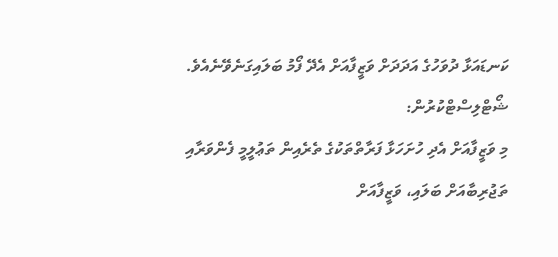ކަނޑައަޅާ ދުވަހުގެ އަދަދަށް ވަޒީފާއަށް އެދޭ ފޯމު ބަލައިގަނެވޭނެއެވެ.
ޝޯޓްލިސްޓްކުރުން:
މި ވަޒީފާއަށް އެދި ހުށަހަޅާ ފަރާތްތަކުގެ ތެރެއިން ތަޢުލީމީ ފެންވަރާއި ތަޖުރިބާއަށް ބަލައި، ވަޒީފާއަށް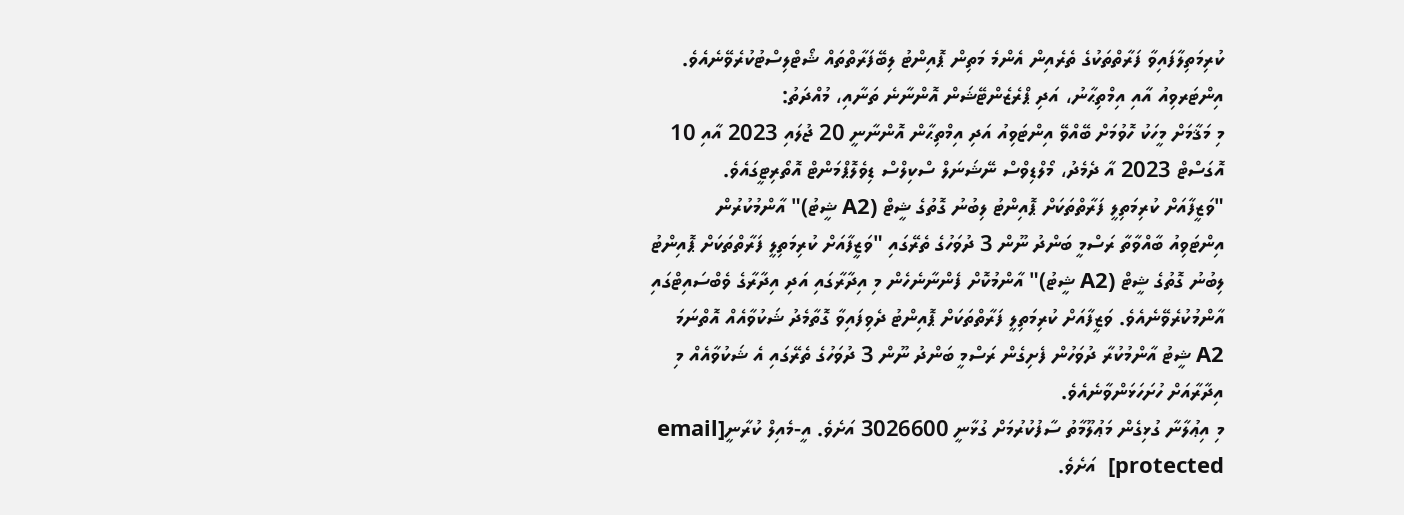ކުރިމަތިލާފައިވާ ފަރާތްތަކުގެ ތެރެއިން އެންމެ މަތިން ޕޮއިންޓު ލިބޭފަރާތްތައް ޝޯޓްލިސްޓުކުރެވޭނެއެވެ.
އިންޓަރވިއު އާއި އިމްތިޙާނު، އަދި ޕްރެޒެންޓޭޝަން އޮންނާނެ ތަނާއި، މުއްދަތު:
މި މަޤާމަށް މީހަކު ހޮވުމަށް ބޭއްވޭ އިންޓަވިއު އަދި އިމްތިޙާން އޮންނާނީ 20 ޖުލައި 2023 އާއި 10 އޮގަސްޓް 2023 އާ ދެމެދު، މޯލްޑިވްސް ނޭޝަނަލް ސްކިލްސް ޑިވެލޮޕްމަންޓް އޮތޯރިޓީގައެވެ.
"ވަޒީފާއަށް ކުރިމަތިލީ ފަރާތްތަކަށް ޕޮއިންޓު ލިބުނު ގޮތުގެ ޝީޓް (A2 ޝީޓު)" އާންމުކުރުން
އިންޓަވިއު ބާއްވާތާ ރަސްމީ ބަންދު ނޫން 3 ދުވަހުގެ ތެރޭގައި "ވަޒީފާއަށް ކުރިމަތިލީ ފަރާތްތަކަށް ޕޮއިންޓު ލިބުނު ގޮތުގެ ޝީޓް (A2 ޝީޓު)" އާންމުކޮށް ފެންނާނެހެން މި އިދާރާގައި އަދި އިދާރާގެ ވެބްސައިޓްގައި އާންމުކުރެވޭނެއެވެ. ވަޒީފާއަށް ކުރިމަތިލީ ފަރާތްތަކަށް ޕޮއިންޓު ދެވިފައިވާ ގޮތާމެދު ޝަކުވާއެއް އޮތްނަމަ A2 ޝީޓު އާންމުކުރާ ދުވަހުން ފެށިގެން ރަސްމީ ބަންދު ނޫން 3 ދުވަހުގެ ތެރޭގައި އެ ޝަކުވާއެއް މި އިދާރާއަށް ހުށަހަޅަންވާނެއެވެ.
މި އިޢުލާނާ ގުޅިގެން މަޢުލޫމާތު ސާފުކުރުމަށް ގުޅާނީ 3026600 އަށެވެ. އީ-މެއިލް ކުރާނީ[email protected]  އަށެވެ.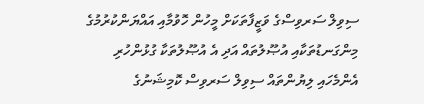ސިވިލް ސަރވިސްގެ ވަޒީފާތަކަށް މީހުން ހޮވުމާއި އައްޔަންކުރުމުގެ މިންގަނޑުތަކާއި އުޞޫލުތައް އަދި އެ އުޞޫލުތަކާ ގުޅުންހުރި އެންމެހައި ލިޔުންތައް ސިވިލް ސަރވިސް ކޮމިޝަނުގެ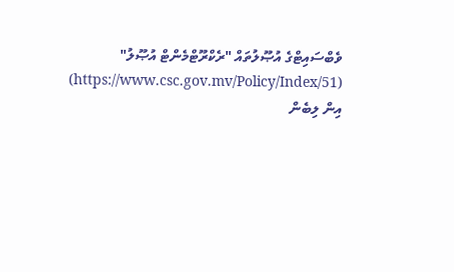ވެބްސައިޓްގެ އުޞޫލުތައް "ރެކްރޫޓްމެންޓް އުޞޫލު" (https://www.csc.gov.mv/Policy/Index/51) އިން ލިބެން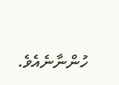ހުންނާނެއެވެ.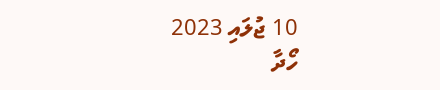10 ޖުލައި 2023
ހޯދާ